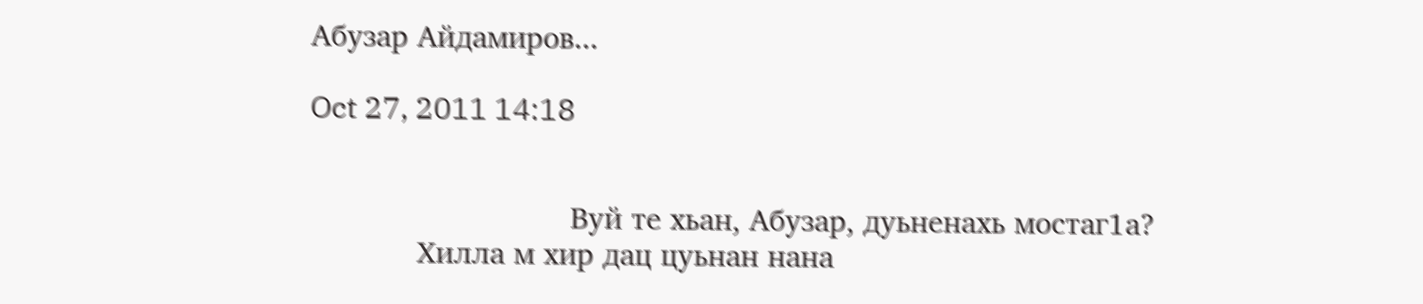Абузар Айдамиров...

Oct 27, 2011 14:18


                             Вуй те хьан, Абузар, дуьненахь мостаг1а?
            Хилла м хир дац цуьнан нана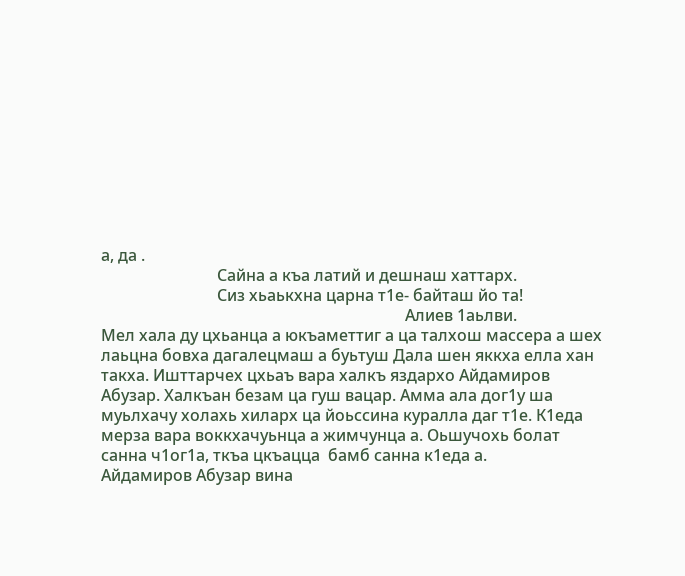а, да .
                             Сайна а къа латий и дешнаш хаттарх.
                             Сиз хьаькхна царна т1е- байташ йо та!
                                                                            Алиев 1аьлви.
Мел хала ду цхьанца а юкъаметтиг а ца талхош массера а шех лаьцна бовха дагалецмаш а буьтуш Дала шен яккха елла хан такха. Ишттарчех цхьаъ вара халкъ яздархо Айдамиров Абузар. Халкъан безам ца гуш вацар. Амма ала дог1у ша муьлхачу холахь хиларх ца йоьссина куралла даг т1е. К1еда мерза вара воккхачуьнца а жимчунца а. Оьшучохь болат санна ч1ог1а, ткъа цкъацца  бамб санна к1еда а.
Айдамиров Абузар вина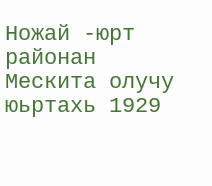Ножай -юрт районан Мескита олучу юьртахь 1929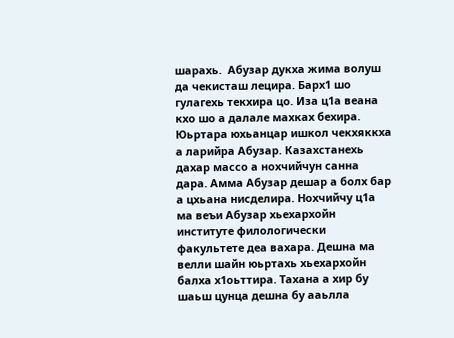шарахь.  Абузар дукха жима волуш  да чекисташ лецира. Барх1 шо гулагехь текхира цо. Иза ц1а веана кхо шо а далале махках бехира.
Юьртара юхьанцар ишкол чекхяккха а ларийра Абузар. Казахстанехь дахар массо а нохчийчун санна дара. Амма Абузар дешар а болх бар а цхьана нисделира. Нохчийчу ц1а ма веъи Абузар хьехархойн институте филологически факультете деа вахара. Дешна ма велли шайн юьртахь хьехархойн  балха х1оьттира. Тахана а хир бу шаьш цунца дешна бу ааьлла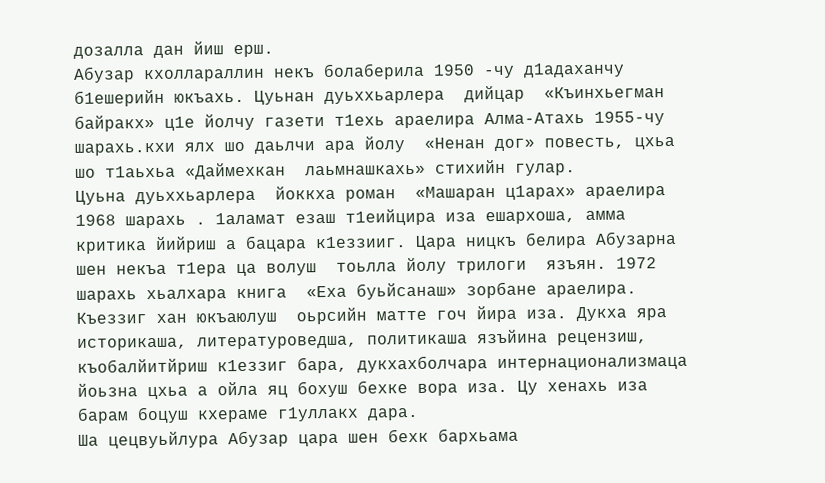дозалла дан йиш ерш.
Абузар кхоллараллин некъ болаберила 1950 -чу д1адаханчу б1ешерийн юкъахь. Цуьнан дуьххьарлера  дийцар  «Къинхьегман байракх» ц1е йолчу газети т1ехь араелира Алма-Атахь 1955-чу шарахь.кхи ялх шо даьлчи ара йолу  «Ненан дог» повесть, цхьа шо т1аьхьа «Даймехкан  лаьмнашкахь» стихийн гулар.
Цуьна дуьххьарлера  йоккха роман  «Машаран ц1арах» араелира 1968 шарахь . 1аламат езаш т1еийцира иза ешархоша, амма критика йийриш а бацара к1еззииг. Цара ницкъ белира Абузарна шен некъа т1ера ца волуш  тоьлла йолу трилоги  язъян. 1972 шарахь хьалхара книга  «Еха буьйсанаш» зорбане араелира. Къеззиг хан юкъаюлуш  оьрсийн матте гоч йира иза. Дукха яра историкаша, литературоведша, политикаша язъйина рецензиш, къобалйитйриш к1еззиг бара, дукхахболчара интернационализмаца йоьзна цхьа а ойла яц бохуш бехке вора иза. Цу хенахь иза барам боцуш кхераме г1уллакх дара.
Ша цецвуьйлура Абузар цара шен бехк бархьама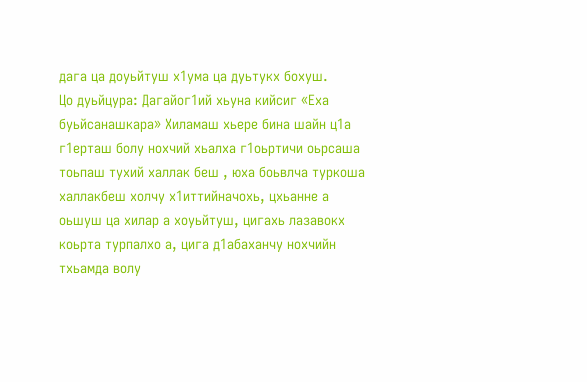дага ца доуьйтуш х1ума ца дуьтукх бохуш.
Цо дуьйцура: Дагайог1ий хьуна кийсиг «Еха буьйсанашкара» Хиламаш хьере бина шайн ц1а г1ерташ болу нохчий хьалха г1оьртичи оьрсаша тоьпаш тухий халлак беш , юха боьвлча туркоша халлакбеш холчу х1иттийначохь, цхьанне а оьшуш ца хилар а хоуьйтуш, цигахь лазавокх коьрта турпалхо а, цига д1абаханчу нохчийн тхьамда волу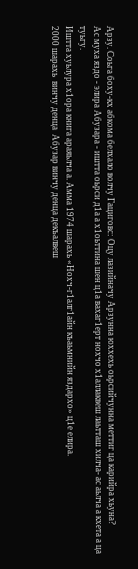Арзу. Соьга боху-кх абкома белхало волчу Гациговс: Оцу лазийначу Арзунна юххехь оьрсийчунна меттиг ца карийра хьуна?
Ас муха яздо - элира Абузара - иштта оьрси д1а а х1оьттина шен ц1а вахаг1ерт нохчо х1аллаквеш лаьтташ хилча- ас аьлча а кхета а ца туьгу.
Иштта хуьлура х1ора книга араяьлча а. Амма 1974 шарахь «Нохч-г1алг1айн къаьмнийн яздархо» ц1е елира.
2000 шарахь  винчу денца  Абузар винчу денца декъалвеш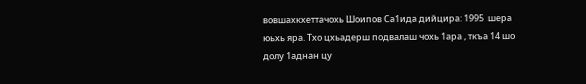вовшахкхеттачохь Шоипов Са1ида дийцира: 1995  шера юьхь яра. Тхо цхьадерш подвалаш чохь 1ара , ткъа 14 шо долу 1аднан цу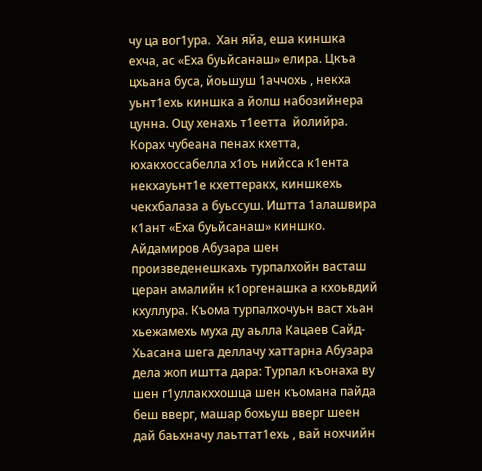чу ца вог1ура.  Хан яйа, еша киншка ехча, ас «Еха буьйсанаш» елира. Цкъа цхьана буса, йоьшуш 1аччохь , некха уьнт1ехь киншка а йолш набозийнера цунна. Оцу хенахь т1еетта  йолийра.
Корах чубеана пенах кхетта, юхакхоссабелла х1оъ нийсса к1ента некхауьнт1е кхеттеракх, киншкехь чекхбалаза а буьссуш. Иштта 1алашвира к1ант «Еха буьйсанаш» киншко.
Айдамиров Абузара шен произведенешкахь турпалхойн васташ  церан амалийн к1оргенашка а кхоьвдий кхуллура. Къома турпалхочуьн васт хьан хьежамехь муха ду аьлла Кацаев Сайд-Хьасана шега деллачу хаттарна Абузара  дела жоп иштта дара: Турпал къонаха ву шен г1уллакххошца шен къомана пайда беш вверг, машар бохьуш вверг шеен дай баьхначу лаьттат1ехь , вай нохчийн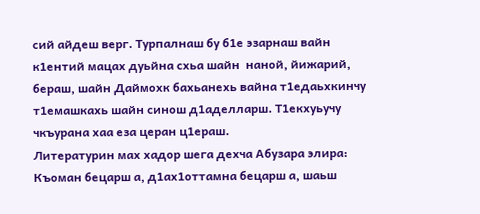сий айдеш верг. Турпалнаш бу б1е эзарнаш вайн к1ентий мацах дуьйна схьа шайн  наной, йижарий, бераш, шайн Даймохк бахьанехь вайна т1едаьхкинчу т1емашкахь шайн синош д1аделларш. Т1екхуьучу чкъурана хаа еза церан ц1ераш.
Литературин мах хадор шега дехча Абузара элира: Къоман бецарш а, д1ах1оттамна бецарш а, шаьш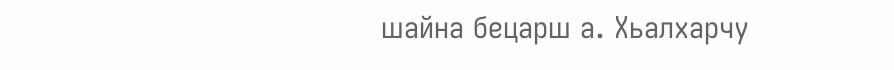шайна бецарш а. Хьалхарчу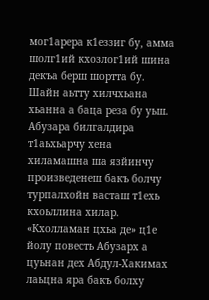мог1арера к1еззиг бу, амма  шолг1ий кхозлог1ий шина декъа берш шортта бу. Шайн аьтту хилчхьана хьанна а баца реза бу уьш. Абузара билгалдира т1аьхьарчу хена хиламашна ша язйинчу произведенеш бакъ болчу турпалхойн васташ т1ехь кхоьллина хилар.
«Кхолламан цхьа де» ц1е йолу повесть Абузарх а цуьнан дех Абдул-Хакимах лаьцна яра бакъ болху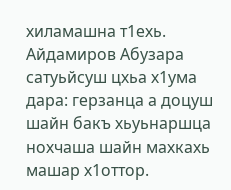хиламашна т1ехь.
Айдамиров Абузара сатуьйсуш цхьа х1ума дара: герзанца а доцуш шайн бакъ хьуьнаршца нохчаша шайн махкахь машар х1оттор.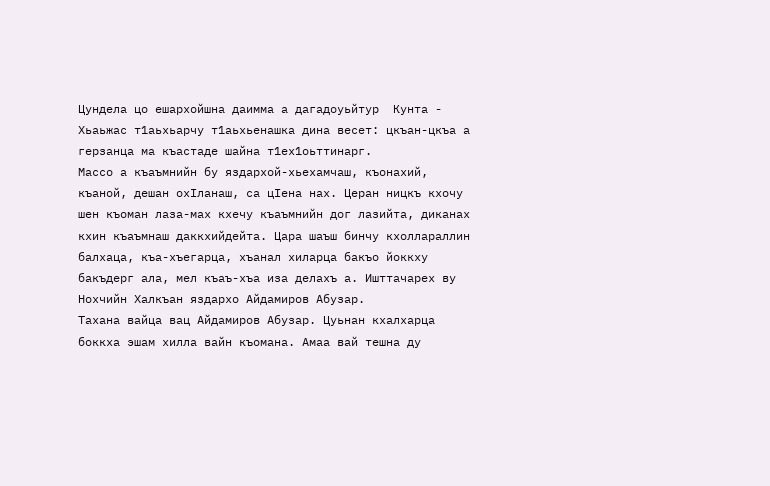Цундела цо ешархойшна даимма а дагадоуьйтур  Кунта - Хьаьжас т1аьхьарчу т1аьхьенашка дина весет: цкъан-цкъа а герзанца ма къастаде шайна т1ех1оьттинарг.
Массо а къаъмнийн бу яздархой-хьехамчаш, къонахий, къаной, дешан охIланаш, са цIена нах. Церан ницкъ кхочу шен къоман лаза-мах кхечу къаъмнийн дог лазийта, диканах кхин къаъмнаш даккхийдейта. Цара шаъш бинчу кхоллараллин балхаца, къа-хъегарца, хъанал хиларца бакъо йоккху бакъдерг ала, мел къаъ-хъа иза делахъ а. Ишттачарех ву Нохчийн Халкъан яздархо Айдамиров Абузар.
Тахана вайца вац Айдамиров Абузар. Цуьнан кхалхарца боккха эшам хилла вайн къомана. Амаа вай тешна ду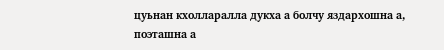цуьнан кхолларалла дукха а болчу яздархошна а, поэташна а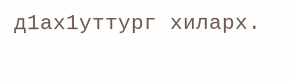д1ах1уттург хиларх.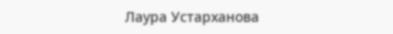Лаура Устарханова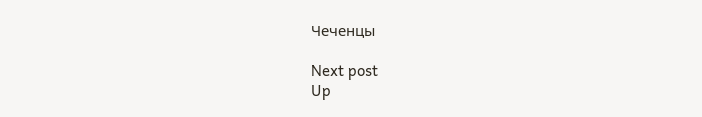Чеченцы

Next post
Up